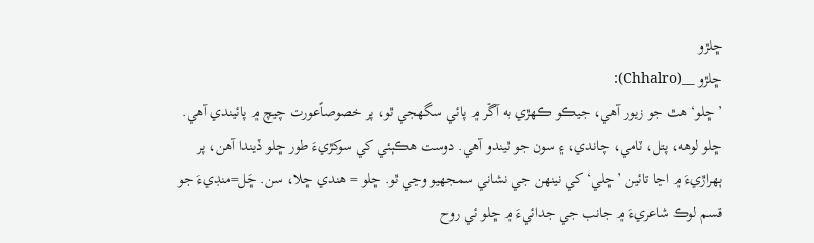ڇلڙو
ڇلڙو __(Chhalro):
’ڇلو‘ هٿ جو زيور آهي، جيڪو ڪهڙي به آڱر ۾ پائي سگھجي ٿو، پر خصوصاًعورت چيچ ۾ پائيندي آهي. ڇلو لوهه، پتل، ٽامي، چاندي، ۽ سون جو ٿيندو آهي. دوست هڪٻئي کي سوکڙيءَ طور ڇلو ڏيندا آهن، پر ٻهراڙيءَ ۾ اڃا تائين ’ڇلي‘ کي نينهن جي نشاني سمجھيو وڃي ٿو. ڇلو = هندي ڇلا، سن. ڇَل=منڊيءَ جو قسم لوڪ شاعريءَ ۾ جانب جي جدائيءَ ۾ ڇلو ئي روح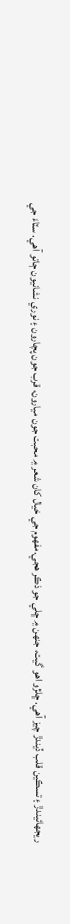ريجھائيندڙ ۽ تسڪين قلب ڏيندڙ چيز آهي. ڇلڙو اهو گيت، جنهن ۾ ڇلي جو ذڪر هجي.مفهوم جي خيال کان شعر ۾ محبت جون ميارون، قرب جون پچارون ۽ نوري نشانيون ڄاتو آهي. سٽاءَ جي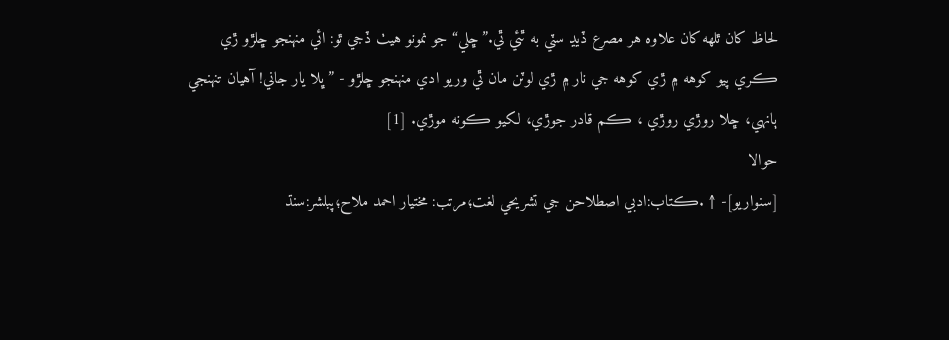لحاظ کان ٿلهه کان علاوه هر مصرع ڏيڍ سٽي به ٿئي ٿي.”ڇلي“ جو نمونو هيٺ ڏجي ٿو: ائي منهنجو ڇلڙو ڙي ڪري پيو کوهه ۾ ڙي کوهه جي نار ۾ ڙي لوٽن مان ٿي وريو ادي منهنجو ڇلڙو - ”ڀلا يار جاني! آهيان تنهنجي ٻانهي، ڇلا روڙي روڙي ، ڪم قادر جوڙي، لکيو ڪونه موڙي. [1]
حوالا
[سنواريو]- ↑ .ڪتاب:ادبي اصطلاحن جي تشريحي لغت؛مرتب: مختيار احمد ملاح؛پبلشر:سنڌ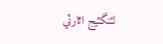لئنگئيج اٿارٽي